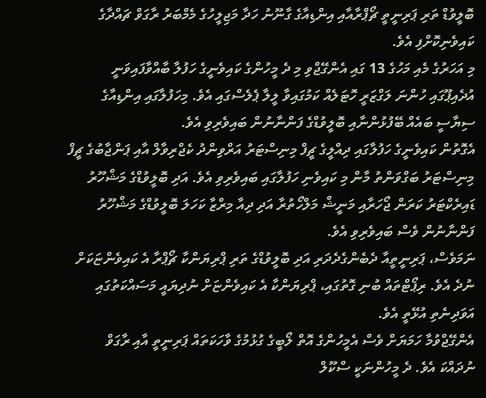ބޮލީވުޑް ތަރި ޕަރިނީތީ ޗޯޕްރާއާއި އިންޑިއާގެ ގާނޫނު ހަދާ މަޖިލީހުގެ މެމްބަރު ރާގަވް ޗައްދާގެ ކައިވެނިކޮށްފި އެވެ.
މި އަހަރުގެ މެއި މަހުގެ 13 ގައި އެންގޭޖްވި މި ދެ މީހުންގެ ކައިވެނީގެ ހަފުލާ ބާއްވާފައިވަނީ އުދެއިޕޫގައި ހުންނަ ލަގްޒަރީ ހޮޓަލެއް ކަމުގައިވާ ލީލާ ޕެލެސްގައި އެވެ. މިހަފުލާގައި އިންޑިއާގެ ސިޔާސީ ބައެއް ބޭފުޅުންނާއި ބޮލީވުޑްގެ ފަންނާނުން ބައިވެރިވި އެވެ.
އެގޮތުން ކައިވެނީގެ ހަފުލާގައި ދިއްލީގެ ޗީފް މިނިސްޓަރު އަރްވިންދު ކެޖްރިވާލް އާއި ޕަންޖާބުގެ ޗީފް މިނިސްޓަރު ބަގްވަންތު މާން މި ކައިވެނި ހަފުލާގައި ބައިވެރިވި އެވެ. އަދި ބޮލީވުޑްގެ މަޝްހޫރު ޑައިރެކްޓަރު ކަރަން ޖޯހަރާއި މަނީޝް މަލްހޯތުރާ އަދި ދިއާ މިރްޒާ ކަހަލަ ބޮލީވުޑްގެ މަޝްހޫރު ފަންނާނުން ވެސް ބައިވެރިވި އެވެ.
ނަމަވެސް، ޕަރިނީތީއާ ދެބެންގެދެދަރި އަދި ބޮލީވުޑްގެ ތަރި ޕްރިޔަންކާ ޗޯޕްރާ އެ ކައިވެންޏަކަށް ނުދެ އެވެ. ރިޕޯޓްތައް ބުނި ގޮތުގައި، ޕްރިޔަންކާ އެ ކައިވެންޏަށް ނުދިޔައީ މަސައްކަތުގައި އަވަދިނެތި އުޅޭތީ އެވެ.
އެންގޭޖްވުމާ ހަމަޔަށް ވެސް އެމީހުންގެ އޮތް ލޯބީގެ ގުޅުމުގެ ވާހަކަތައް ޕަރިނީތީ އާއި ރާގަވް ނުދައްކަ އެވެ. ދެ މީހުންނަކީ ސްކޫލް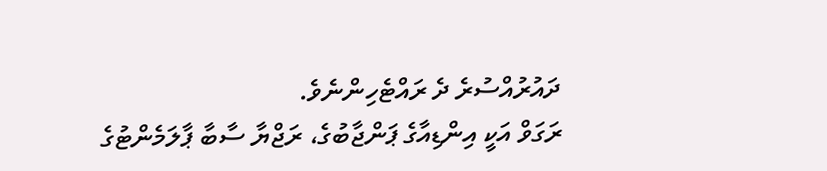ދައުރުއްސުރެ ދެ ރައްޓެހިންނެވެ.
ރަގަވް އަކީ އިންޑިއާގެ ޕަންޖާބުގެ، ރަޖްޔާ ސާބާ ޕާލަމެންޓުގެ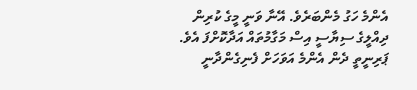އެންމެ ހަގު މެންބަރެވެ. އޭނާ ވަނީ މީގެ ކުރިން ދިއްލީގެ ސިޔާސީ އިސް މަގާމުތައް އަދާކޮށްފަ އެވެ.
ޕަރިނީތީ ދެން އެންމެ އަވަހަށް ފެނިގެންދާނީ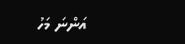އަންނަ މަހު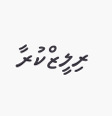ރިލީޒްކުރާ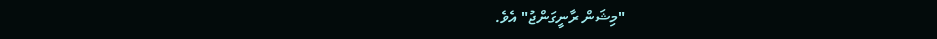"މިޝަން ރާނީގަންޖު" އެވެ.